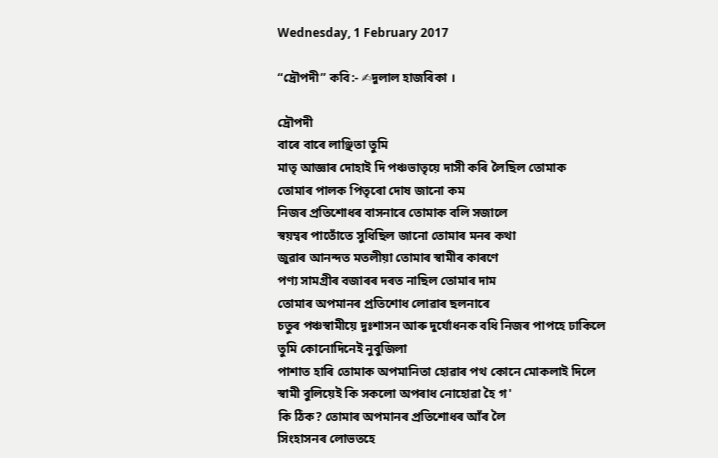Wednesday, 1 February 2017

“দ্ৰৌপদী” কবি:- ✍দুলাল হাজৰিকা ।

দ্ৰৌপদী
বাৰে বাৰে লাঞ্ছিতা তুমি
মাতৃ আজ্ঞাৰ দোহাই দি পঞ্চভাতৃয়ে দাসী কৰি লৈছিল তোমাক
তোমাৰ পালক পিতৃৰো দোষ জানো কম
নিজৰ প্ৰতিশোধৰ বাসনাৰে তোমাক বলি সজালে
স্বয়ম্বৰ পাতোঁতে সুধিছিল জানো তোমাৰ মনৰ কথা
জুৱাৰ আনন্দত মতলীয়া তোমাৰ স্বামীৰ কাৰণে
পণ্য সামগ্ৰীৰ বজাৰৰ দৰত নাছিল তোমাৰ দাম
তোমাৰ অপমানৰ প্ৰতিশোধ লোৱাৰ ছলনাৰে
চতুৰ পঞ্চস্বামীয়ে দুঃশাসন আৰু দুৰ্যোধনক বধি নিজৰ পাপহে ঢাকিলে
তুমি কোনোদিনেই নুবুজিলা
পাশাত হাৰি তোমাক অপমানিতা হোৱাৰ পথ কোনে মোকলাই দিলে
স্বামী বুলিয়েই কি সকলো অপৰাধ নোহোৱা হৈ গ'
কি ঠিক? তোমাৰ অপমানৰ প্ৰতিশোধৰ আঁৰ লৈ
সিংহাসনৰ লোভতহে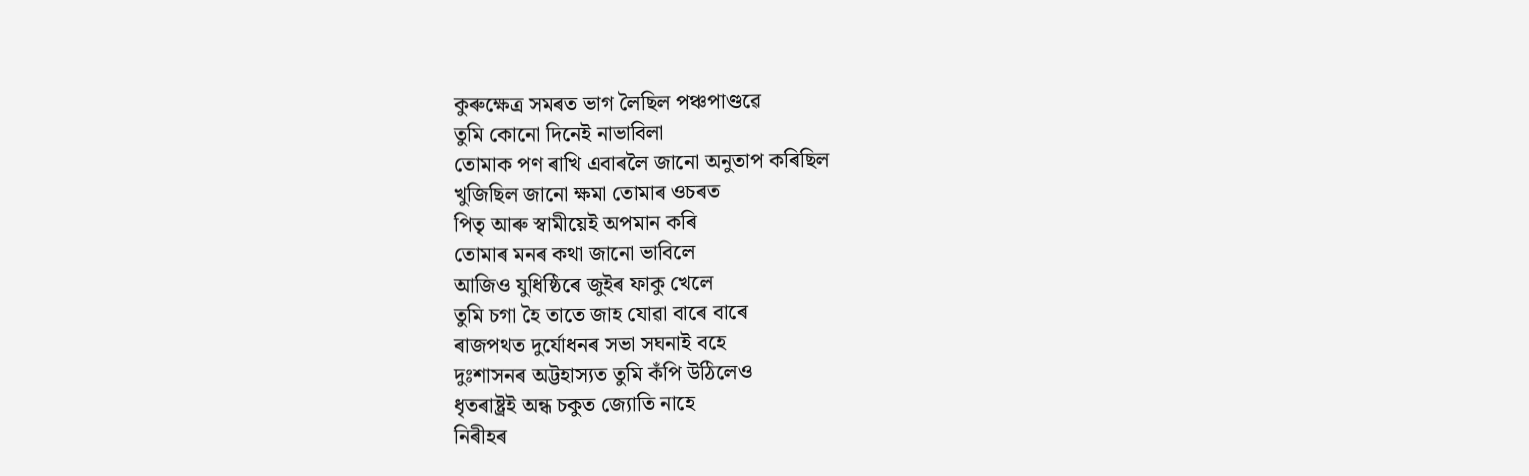কুৰুক্ষেত্ৰ সমৰত ভাগ লৈছিল পঞ্চপাণ্ডৱে
তুমি কোনো দিনেই নাভাবিলা
তোমাক পণ ৰাখি এবাৰলৈ জানো অনুতাপ কৰিছিল
খুজিছিল জানো ক্ষমা তোমাৰ ওচৰত
পিতৃ আৰু স্বামীয়েই অপমান কৰি
তোমাৰ মনৰ কথা জানো ভাবিলে
আজিও যুধিষ্ঠিৰে জুইৰ ফাকু খেলে
তুমি চগা হৈ তাতে জাহ যোৱা বাৰে বাৰে
ৰাজপথত দুৰ্যোধনৰ সভা সঘনাই বহে
দুঃশাসনৰ অট্টহাস্যত তুমি কঁপি উঠিলেও
ধৃতৰাষ্ট্ৰই অন্ধ চকুত জ্যোতি নাহে
নিৰীহৰ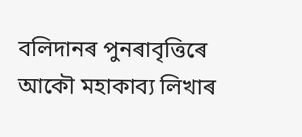বলিদানৰ পুনৰাবৃত্তিৰে
আকৌ মহাকাব্য লিখাৰ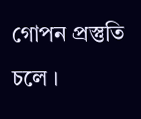গোপন প্ৰস্তুতি চলে ।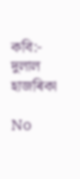কবি:- দুলাল হাজৰিকা

No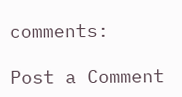comments:

Post a Comment